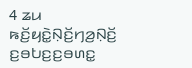4 ꤘꤣ ꤒꤢꤩ꤬ꤟꤢꤧ꤭ꤡ꤫ꤢꤩ꤬ꤚꤤ꤬ꤡ꤫ꤢꤩ꤬ ꤢ꤬ꤋꤝꤢ꤬ꤢ꤬ꤋꤛꤢ꤭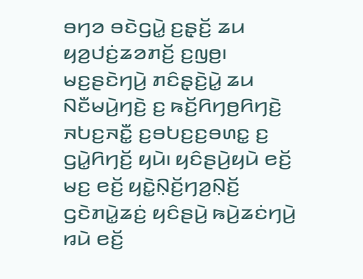ꤋꤚꤤ ꤋꤢꤧꤞꤣꤧ꤭ ꤢ꤬ꤔ꤫ꤢꤩ꤬ ꤘꤣ ꤟꤤ꤬ꤓꤢꤦ꤬ꤘꤤꤊꤢꤩ꤬ ꤢ꤬ꤜꤥ꤬꤯ ꤗꤢ꤬ꤔꤢꤧꤚꤣꤧ꤬ ꤊꤢꤨꤔ꤫ꤢꤧ꤬ꤣꤧ꤭ ꤘꤣ ꤡꤢꤪꤗꤣꤧ꤬ꤚꤢꤧ꤬ ꤢ꤬ ꤒꤢꤩ꤬ꤖꤚꤥ꤬ꤖꤚꤢꤧ꤬ ꤏꤝꤢ꤬ꤏꤢꤪ꤭ ꤢ꤬ꤋꤝꤢ꤬ꤢ꤬ꤋꤛꤢ꤭ ꤢ꤬ ꤞꤣꤧ꤭ꤖꤚꤢꤩ꤬ ꤟꤣꤧ꤯ ꤟꤢꤨꤔꤣꤧ꤬ꤟꤣꤧ ꤕꤢꤩ꤬ ꤗꤢ꤬ ꤕꤢꤩ꤬ ꤟꤢꤧ꤭ꤡ꤫ꤢꤩ꤬ꤚꤤ꤬ꤡ꤫ꤢꤩ꤬ ꤞꤢꤧꤊꤣꤧ꤭ꤘꤢꤦ꤬ ꤟꤢꤨꤔꤣꤧ꤬ ꤒꤣꤧ꤬ꤘꤢꤦꤚꤣꤧ꤬ ꤙꤣꤧ ꤕꤢꤩ꤬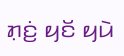ꤊ꤫ꤢꤦ꤬ ꤟꤢꤩ ꤟꤣꤧ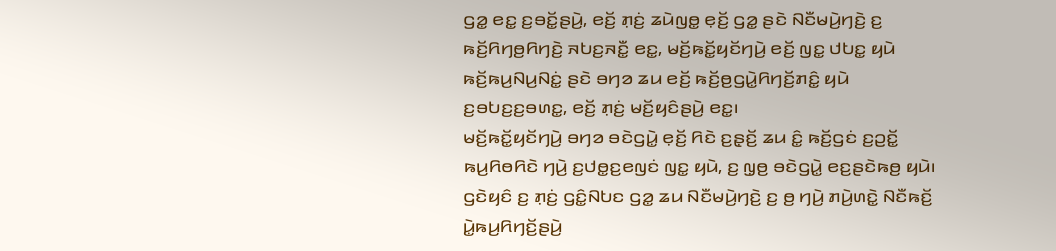ꤞꤤ꤭ ꤕꤢ꤭ ꤢ꤬ꤋꤢꤩ꤭ꤔꤣꤧ꤬, ꤕꤢꤩ꤬ ꤊ꤫ꤢꤦ꤬ ꤘꤣꤧꤜꤥ꤭ ꤕ꤫ꤢꤩ꤬ ꤞꤤ꤭ ꤔꤢꤧ ꤡꤢꤪꤗꤣꤧ꤬ꤚꤢꤧ꤬ ꤢ꤬ ꤒꤢꤩ꤬ꤖꤚꤥ꤬ꤖꤚꤢꤧ꤬ ꤏꤝꤢ꤬ꤏꤢꤪ꤭ ꤕꤢ꤭, ꤗꤢꤩ꤬ꤒꤢꤩ꤭ꤟꤢꤩꤚꤣꤧ꤬ ꤕꤢꤩ꤬ ꤜꤢ꤭ ꤓꤝꤢ꤭ ꤟꤣꤧ ꤒꤢꤩ꤬ꤒꤣ꤬ꤡꤣ꤬ꤡꤢꤦ꤭ ꤔꤢꤧ ꤋꤚꤤ ꤘꤣ ꤕꤢꤩ꤬ ꤒꤢꤩ꤬ꤥ꤬ꤞꤣꤧ꤭ꤖꤚꤢꤩ꤬ꤊꤢꤨ꤭ ꤟꤣꤧ ꤢ꤬ꤋꤝꤢ꤬ꤢ꤬ꤋꤛꤢ꤭, ꤕꤢꤩ꤬ ꤊ꤫ꤢꤦ꤬ ꤗꤢꤩ꤬ꤟꤢꤨꤔꤣꤧ꤬ ꤕꤢ꤭꤯
ꤗꤢꤩ꤬ꤒꤢꤩ꤭ꤟꤢꤩꤚꤣꤧ꤬ ꤋꤚꤤ ꤋꤢꤧꤞꤣꤧ꤭ ꤕ꤫ꤢꤩ꤬ ꤖꤢꤧ ꤢ꤬ꤔ꤫ꤢꤩ꤬ ꤘꤣ ꤢꤨ꤭ ꤒꤢꤩ꤬ꤞꤢꤦ ꤢ꤬ꤑꤢꤩ꤭ ꤒꤣ꤬ꤖꤥꤖꤢꤧ ꤚꤣꤧ꤬ ꤢ꤬ꤓꤥ꤭ꤢ꤬ꤕꤜꤢꤦ ꤜꤢ꤭ ꤟꤣꤧ, ꤢ꤬ ꤜ꤫ꤥ꤬ ꤋꤢꤧꤞꤣꤧ꤭ ꤕꤢ꤬ꤔꤢꤧꤒꤥ꤬ ꤟꤣꤧ꤯ ꤞꤢꤧꤟꤢꤨ ꤢ꤬ ꤊ꤫ꤢꤦ꤬ ꤞꤢꤨ꤭ꤡꤝꤢ ꤞꤤ꤭ ꤘꤣ ꤡꤢꤪꤗꤣꤧ꤬ꤚꤢꤧ꤬ ꤢ꤬ ꤥ꤬ ꤚꤣꤧ꤬ ꤊꤣꤧ꤬ꤛꤢꤧ꤭ ꤡꤢꤪꤒꤢꤩ꤬ ꤣꤧ꤭ꤒꤣ꤬ꤖꤚꤢꤩ꤬ꤔꤣꤧ꤬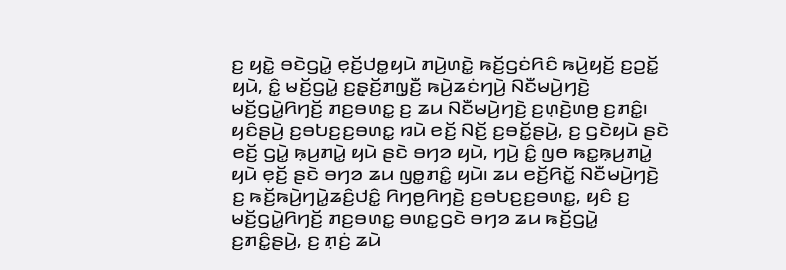ꤢ꤬ ꤟꤢꤧ꤭ ꤋꤢꤧꤞꤣꤧ꤭ ꤕ꤫ꤢꤩ꤬ꤓꤥ꤭ꤟꤣꤧ ꤊꤣꤧ꤬ꤛꤢꤧ꤭ ꤒꤢꤩ꤬ꤞꤢꤦꤖꤢꤨ ꤒꤣꤧ꤬ꤟꤢꤩ꤬ ꤢ꤬ꤑꤢꤩ꤭ ꤟꤣꤧ, ꤢꤨ꤭ ꤗꤢꤩ꤬ꤞꤣꤧ꤭ ꤢ꤬ꤔ꤫ꤢꤩ꤬ꤊꤜ꤫ꤢꤪ꤬ ꤒꤣꤧ꤬ꤘꤢꤦꤚꤣꤧ꤬ ꤡꤢꤪꤗꤣꤧ꤬ꤚꤢꤧ꤬ ꤗꤢꤩ꤬ꤞꤣꤧ꤭ꤖꤚꤢꤩ꤬ ꤊꤢ꤬ꤋꤛꤢ꤭ ꤢ꤬ ꤘꤣ ꤡꤢꤪꤗꤣꤧ꤬ꤚꤢꤧ꤬ ꤢ꤬ꤛ꤫ꤢꤧ꤬ꤛꤥ꤬ ꤢ꤬ꤊꤢꤨ꤭꤯
ꤟꤢꤨꤔꤣꤧ꤬ ꤢ꤬ꤋꤝꤢ꤬ꤢ꤬ꤋꤛꤢ꤭ ꤙꤣꤧ ꤕꤢꤩ꤬ ꤡꤢꤩ꤬ ꤢ꤬ꤋꤢꤩ꤭ꤔꤣꤧ꤬, ꤢ꤬ ꤞꤢꤧꤟꤣꤧ ꤔꤢꤧ ꤕꤢꤩ꤬ ꤞꤣꤧ꤭ ꤒ꤫ꤣ꤬ꤊꤣꤧ꤭ ꤟꤣꤧ ꤔꤢꤧ ꤋꤚꤤ ꤟꤣꤧ, ꤚꤣꤧ꤬ ꤢꤨ꤭ ꤜꤥ ꤒꤢ꤭ꤒ꤫ꤣ꤬ꤊꤣꤧ꤭ ꤟꤣꤧ ꤕ꤫ꤢꤩ꤬ ꤔꤢꤧ ꤋꤚꤤ ꤘꤣ ꤜꤥ꤭ꤊꤢꤨ꤭ ꤟꤣꤧ꤯ ꤘꤣ ꤕꤢꤩ꤬ꤖꤢꤩ꤭ ꤡꤢꤪꤗꤣꤧ꤬ꤚꤢꤧ꤬ ꤢ꤬ ꤒꤢꤩ꤬ꤒꤣꤧ꤬ꤚꤣꤧ꤭ꤘꤢꤨ꤬ꤓꤢꤨ꤭ ꤖꤚꤥ꤬ꤖꤚꤢꤧ꤬ ꤢ꤬ꤋꤝꤢ꤬ꤢ꤬ꤋꤛꤢ꤭, ꤟꤢꤨ ꤢ꤬ ꤗꤢꤩ꤬ꤞꤣꤧ꤭ꤖꤚꤢꤩ꤬ ꤊꤢ꤬ꤋꤛꤢ꤭ ꤋꤛꤢ꤭ꤞꤢꤧ ꤋꤚꤤ ꤘꤣ ꤒꤢꤩ꤬ꤞꤣꤧ꤭ ꤢ꤬ꤊꤢꤨ꤭ꤔꤣꤧ꤬, ꤢ꤬ ꤊ꤫ꤢꤦ꤬ ꤘꤣꤧ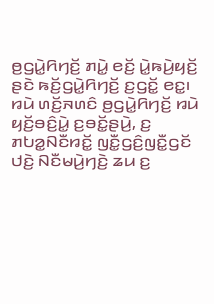ꤥ꤬ꤞꤣꤧ꤭ꤖꤚꤢꤩ꤬ ꤊꤣꤧ꤭ ꤕꤢꤩ꤬ ꤣꤧ꤭ꤒꤣꤧ꤬ꤟꤢꤩ꤬ ꤔꤢꤧ ꤒꤢꤩ꤬ꤞꤣꤧ꤭ꤖꤚꤢꤩ꤬ ꤢ꤬ꤞꤢꤩ꤭ ꤕꤢ꤭꤯
ꤙꤣꤧ ꤛꤢꤩ꤬ꤏꤛꤢꤨ ꤥ꤬ꤞꤣꤧ꤭ꤖꤚꤢꤩ꤬ ꤙꤣꤧ ꤟꤢꤩ꤬ꤋꤢꤨ꤬ꤣꤧ꤭ ꤢ꤬ꤋꤢꤩ꤭ꤔꤣꤧ꤬, ꤢ꤬ ꤊꤝꤤ꤭ꤡꤢꤪꤙꤢꤩ꤭ ꤜꤢꤪ꤭ꤞꤢꤨ꤬ꤜꤢꤪ꤭ꤞꤢꤩ ꤓꤢꤧ꤬ ꤡꤢꤪꤗꤣꤧ꤬ꤚꤢꤧ꤬ ꤘꤣ ꤢ꤬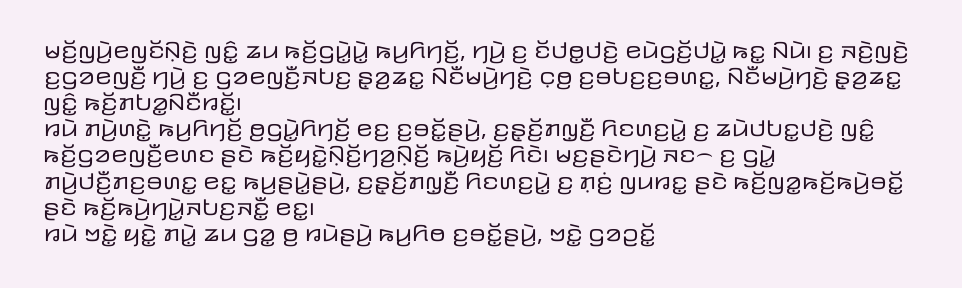ꤗꤢꤩ꤬ꤜꤣꤧ꤬ꤕꤜꤢꤩꤡ꤫ꤢꤧ꤬ ꤜꤢꤨ꤭ ꤘꤣ ꤒꤢꤩ꤬ꤞꤣꤧ꤭ꤣꤧ꤭ ꤒꤣ꤬ꤖꤚꤢꤩ꤬, ꤚꤣꤧ꤬ ꤢ꤬ ꤢꤩꤓꤥ꤭ꤓꤢꤧ꤬ ꤕꤣꤧꤞꤢꤩ꤬ꤓꤣꤧ꤭ ꤒꤢ꤭ ꤡꤣꤧ꤯ ꤢ꤬ ꤏꤢꤧ꤬ꤜꤢꤧ꤬ ꤢ꤬ꤞꤤꤕꤜꤢꤪ꤬ ꤚꤣꤧ꤬ ꤢ꤬ ꤞꤤꤕꤜꤢꤪ꤬ꤏꤝꤢ꤬ ꤔ꤫ꤤ꤬ꤘꤢ꤭ ꤡꤢꤪꤗꤣꤧ꤬ꤚꤢꤧ꤬ ꤍ꤫ꤥ꤬ ꤢ꤬ꤋꤝꤢ꤬ꤢ꤬ꤋꤛꤢ꤭, ꤡꤢꤪꤗꤣꤧ꤬ꤚꤢꤧ꤬ ꤔ꤫ꤤ꤬ꤘꤢ꤭ ꤜꤢꤨ꤭ ꤒꤢꤩ꤬ꤊꤝꤤ꤭ꤡꤢꤪꤙꤢꤩ꤭꤯
ꤙꤣꤧ ꤊꤣꤧ꤬ꤛꤢꤧ꤭ ꤒꤣ꤬ꤖꤚꤢꤩ꤬ ꤥ꤬ꤞꤣꤧ꤭ꤖꤚꤢꤩ꤬ ꤕꤢ꤬ ꤢ꤬ꤋꤢꤩ꤭ꤔꤣꤧ꤬, ꤢ꤬ꤔ꤫ꤢꤩ꤬ꤊꤜ꤫ꤢꤪ꤬ ꤖꤢꤛꤢ꤬ꤣꤧ꤭ ꤢ꤬ ꤘꤣꤧꤓꤝꤢ꤭ꤓꤢꤧ꤬ ꤜꤢꤨ꤭ ꤒꤢꤩ꤬ꤞꤤꤕꤜꤢꤪ꤬ꤕꤛꤢ ꤔꤢꤧ ꤒꤢꤩ꤬ꤟꤢꤧ꤭ꤡ꤫ꤢꤩ꤬ꤚꤤ꤬ꤡ꤫ꤢꤩ꤬ ꤒꤣꤧ꤬ꤟꤢꤩ꤬ ꤖꤢꤧ꤯ ꤗꤢ꤬ꤔꤢꤧꤚꤣꤧ꤬ ꤏꤢ꤮ ꤢ꤬ ꤞꤣꤧ꤭ ꤊꤣꤧ꤬ꤓꤢꤪ꤬ꤊꤢ꤬ꤋꤛꤢ꤭ ꤕꤢ꤭ ꤒꤣ꤬ꤔꤣꤧ꤭ꤔꤣꤧ꤬, ꤢ꤬ꤔ꤫ꤢꤩ꤬ꤊꤜ꤫ꤢꤪ꤬ ꤖꤢꤛꤢ꤬ꤣꤧ꤭ ꤢ꤬ ꤊ꤫ꤢꤦ꤬ ꤜꤣꤙꤢ꤭ ꤔꤢꤧ ꤒꤢꤩ꤬ꤜꤤ꤭ꤒꤢꤩ꤬ꤒꤣꤧ꤬ꤋꤢꤩ꤭ ꤔꤢꤧ ꤒꤢꤩ꤬ꤒꤣꤧ꤬ꤚꤣꤧ꤭ꤏꤝꤢ꤬ꤏꤢꤪ꤭ ꤕꤢ꤭꤯
ꤙꤣꤧ ꤠꤢꤧ꤭ ꤟꤢꤧ꤭ ꤊꤣꤧ꤭ ꤘꤣ ꤞꤤ꤭ ꤥ꤬ ꤙꤣꤧꤔꤣꤧ꤬ ꤒꤣ꤬ꤖꤥ ꤢ꤬ꤋꤢꤩ꤭ꤔꤣꤧ꤬, ꤠꤢꤧ꤭ ꤞꤤꤑꤢꤩ꤭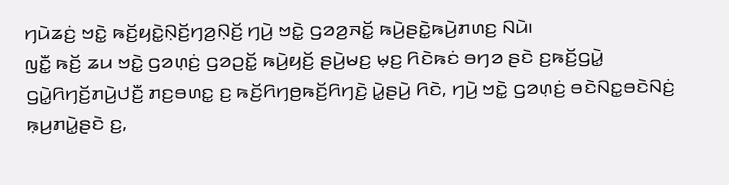ꤚꤣꤧꤘꤢꤦ꤬ ꤠꤢꤧ꤭ ꤒꤢꤩ꤬ꤟꤢꤧ꤭ꤡ꤫ꤢꤩ꤬ꤚꤤ꤬ꤡ꤫ꤢꤩ꤬ ꤚꤣꤧ꤬ ꤠꤢꤧ꤭ ꤞꤤꤤ꤬ꤏꤢꤩ꤭ ꤒꤣꤧ꤬ꤔꤢꤧ꤭ꤒꤣꤧ꤬ꤊꤛꤢ꤬ ꤡꤣꤧ꤯
ꤜꤢꤪ꤭ ꤒꤢꤩ꤬ ꤘꤣ ꤠꤢꤧ꤭ ꤞꤤꤛ꤫ꤢꤦ꤬ ꤞꤤꤑꤢꤩ꤭ ꤒꤣꤧ꤬ꤟꤢꤩ꤬ ꤔꤣꤧ꤬ꤗꤢ꤬ ꤗ꤫ꤢ꤬ ꤖꤢꤧꤒꤢꤦ ꤋꤚꤤ ꤔꤢꤧ ꤢ꤬ꤒꤢꤩ꤬ꤞꤣꤧ꤭ ꤞꤣꤧ꤭ꤖꤚꤢꤩ꤬ꤊꤣꤧ꤬ꤓꤢꤪ꤬ ꤊꤢ꤬ꤋꤛꤢ꤭ ꤢ꤬ ꤒꤢꤩ꤬ꤖꤚꤥ꤬ꤒꤢꤩ꤬ꤖꤚꤢꤧ꤬ ꤣꤧ꤭ꤔꤣꤧ꤬ ꤖꤢꤧ, ꤚꤣꤧ꤬ ꤠꤢꤧ꤭ ꤞꤤꤛ꤫ꤢꤦ꤬ ꤋꤢꤧꤡꤢ꤭ꤋꤢꤧꤡꤢꤦ꤬ ꤒ꤫ꤣ꤬ꤊꤣꤧ꤭ꤔꤢꤧ ꤢ꤬,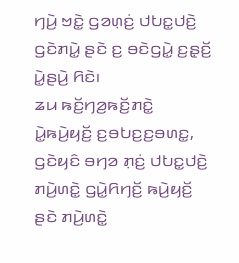ꤚꤣꤧ꤬ ꤠꤢꤧ꤭ ꤞꤤꤛ꤫ꤢꤦ꤬ ꤓꤝꤢ꤭ꤓꤢꤧ꤬ ꤞꤢꤧꤊꤣꤧ꤭ ꤔꤢꤧ ꤢ꤬ ꤋꤢꤧꤞꤣꤧ꤭ ꤢ꤬ꤔ꤫ꤢꤩ꤬ ꤣꤧ꤭ꤔꤣꤧ꤬ ꤖꤢꤧ꤯
ꤘꤣ ꤒꤢꤩ꤬ꤚꤤ꤬ꤒꤢꤩ꤬ꤊꤢꤧ꤭ ꤣꤧ꤭ꤒꤣꤧ꤬ꤟꤢꤩ꤬ ꤢ꤬ꤋꤝꤢ꤬ꤢ꤬ꤋꤛꤢ꤭, ꤞꤢꤧꤟꤢꤨ ꤋꤚꤤ ꤊ꤫ꤢꤦ꤬ ꤓꤝꤢ꤭ꤓꤢꤧ꤬ ꤊꤣꤧ꤬ꤛꤢꤧ꤭ ꤞꤣꤧ꤭ꤖꤚꤢꤩ꤬ ꤒꤣꤧ꤬ꤟꤢꤩ꤬ ꤔꤢꤧ ꤊꤣꤧ꤬ꤛꤢꤧ꤭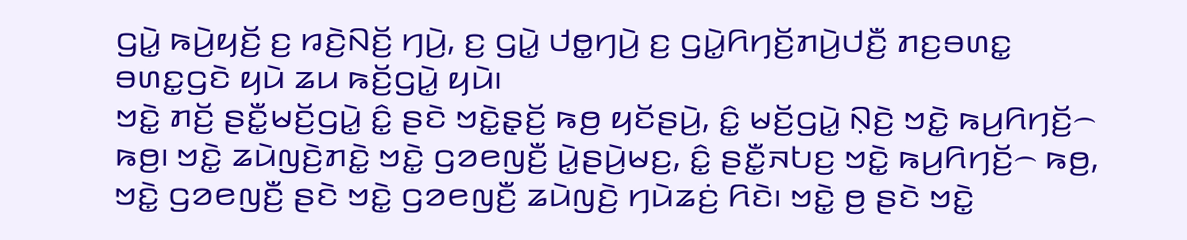ꤞꤣꤧ꤭ ꤒꤣꤧ꤬ꤟꤢꤩ꤬ ꤢ꤬ ꤙꤢꤧ꤬ꤡꤢꤩ꤬ ꤚꤣꤧ꤬, ꤢ꤬ ꤞꤣꤧ꤭ ꤓꤥ꤭ꤚꤣꤧ꤬ ꤢ꤬ ꤞꤣꤧ꤭ꤖꤚꤢꤩ꤬ꤊꤣꤧ꤬ꤓꤢꤪ꤬ ꤊꤢ꤬ꤋꤛꤢ꤭ ꤋꤛꤢ꤭ꤞꤢꤧ ꤟꤣꤧ ꤘꤣ ꤒꤢꤩ꤬ꤞꤣꤧ꤭ ꤟꤣꤧ꤯
ꤠꤢꤧ꤭ ꤊꤢꤩ꤬ ꤔꤢꤪ꤭ꤗꤢꤩ꤬ꤞꤣꤧ꤭ ꤢꤨ꤭ ꤔꤢꤧ ꤠꤢꤧ꤭ꤔ꤫ꤢꤩ꤬ ꤒꤥ꤬ ꤟꤢꤩꤔꤣꤧ꤬, ꤢꤨ꤭ ꤗꤢꤩ꤬ꤞꤣꤧ꤭ ꤡ꤫ꤢꤧ꤬ ꤠꤢꤧ꤭ ꤒꤣ꤬ꤖꤚꤢꤩ꤬꤮ ꤒꤥ꤬꤯ ꤠꤢꤧ꤭ ꤘꤣꤧꤜꤢꤧ꤬ꤊꤢꤧ꤭ ꤠꤢꤧ꤭ ꤞꤤꤕꤜꤢꤪ꤬ ꤣꤧ꤭ꤔꤣꤧ꤬ꤗꤢ꤬, ꤢꤨ꤭ ꤔꤢꤪ꤭ꤏꤝꤢ꤬ ꤠꤢꤧ꤭ ꤒꤣ꤬ꤖꤚꤢꤩ꤬꤮ ꤒꤥ꤬, ꤠꤢꤧ꤭ ꤞꤤꤕꤜꤢꤪ꤬ ꤔꤢꤧ ꤠꤢꤧ꤭ ꤞꤤꤕꤜꤢꤪ꤬ ꤘꤣꤧꤜꤢꤧ꤬ ꤚꤣꤧꤘꤢꤦ꤬ ꤖꤢꤧ꤯ ꤠꤢꤧ꤭ ꤥ꤬ ꤔꤢꤧ ꤠꤢꤧ꤭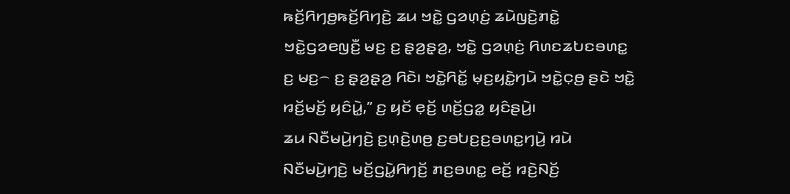ꤒꤢꤩ꤬ꤖꤚꤥ꤬ꤒꤢꤩ꤬ꤖꤚꤢꤧ꤬ ꤘꤣ ꤠꤢꤧ꤭ ꤞꤤꤛ꤫ꤢꤦ꤬ ꤘꤣꤧꤜꤢꤧ꤬ꤊꤢꤧ꤭ ꤠꤢꤧ꤭ꤞꤤꤕꤜꤢꤪ꤬ ꤗꤢ꤬ ꤢ꤬ ꤔ꤫ꤤ꤬ꤔ꤫ꤤ꤬, ꤠꤢꤧ꤭ ꤞꤤꤛ꤫ꤢꤦ꤬ ꤖꤛꤢꤘꤝꤢꤋꤛꤢ꤭ ꤢ꤬ ꤗꤢ꤬꤮ ꤢ꤬ ꤔ꤫ꤤ꤬ꤔ꤫ꤤ꤬ ꤖꤢꤧ꤯ ꤠꤢꤧ꤭ꤖꤢꤩ꤭ ꤗ꤫ꤢ꤬ꤟꤢꤧ꤭ꤚꤣꤧ ꤠꤢꤧ꤭ꤍ꤫ꤥ꤬ ꤔꤢꤧ ꤠꤢꤧ꤭ ꤙꤢꤩ꤬ꤗꤢꤩ꤬ ꤟꤢꤨꤣꤧ꤭,” ꤢ꤬ ꤟꤢꤩ ꤕ꤫ꤢꤩ꤬ ꤛꤢꤩ꤬ꤞꤤ꤭ ꤟꤢꤨꤔꤣꤧ꤬꤯
ꤘꤣ ꤡꤢꤪꤗꤣꤧ꤬ꤚꤢꤧ꤬ ꤢ꤬ꤛ꤫ꤢꤧ꤬ꤛꤥ꤬ ꤢ꤬ꤋꤝꤢ꤬ꤢ꤬ꤋꤛꤢ꤭ꤚꤣꤧ꤬ ꤙꤣꤧ ꤡꤢꤪꤗꤣꤧ꤬ꤚꤢꤧ꤬ ꤗꤢꤩ꤬ꤞꤣꤧ꤭ꤖꤚꤢꤩ꤬ ꤊꤢ꤬ꤋꤛꤢ꤭ ꤕꤢꤩ꤬ ꤙꤢꤧ꤬ꤡꤢꤩ꤬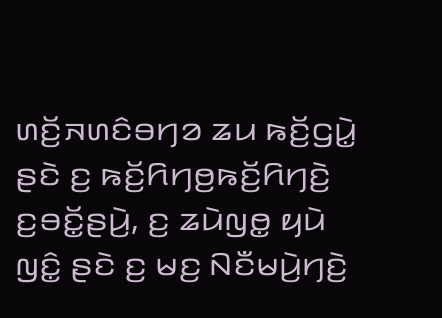ꤛꤢꤩ꤬ꤏꤛꤢꤨꤋꤚꤤ ꤘꤣ ꤒꤢꤩ꤬ꤞꤣꤧ꤭ ꤔꤢꤧ ꤢ꤬ ꤒꤢꤩ꤬ꤖꤚꤥ꤬ꤒꤢꤩ꤬ꤖꤚꤢꤧ꤬ ꤢ꤬ꤋꤢꤩ꤭ꤔꤣꤧ꤬, ꤢ꤬ ꤘꤣꤧꤜꤥ꤭ ꤟꤣꤧ ꤜꤢꤨ꤭ ꤔꤢꤧ ꤢ꤬ ꤗꤢ꤬ ꤡꤢꤪꤗꤣꤧ꤬ꤚꤢꤧ꤬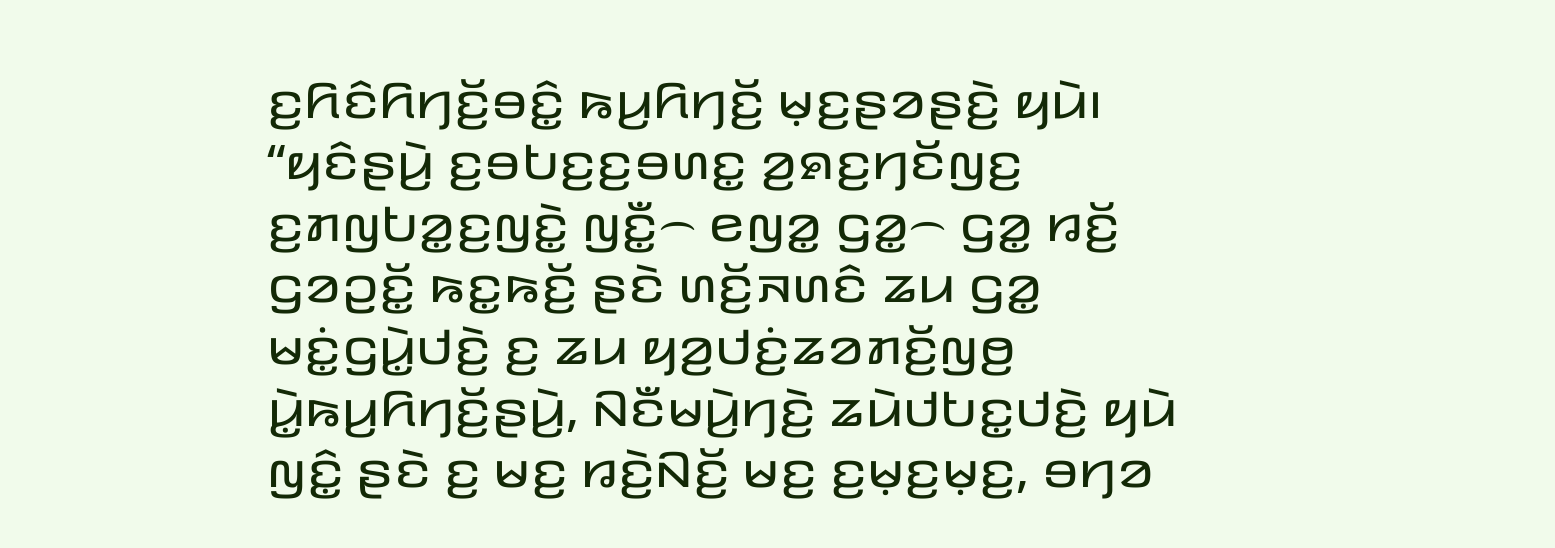ꤢ꤬ꤖꤢꤨꤖꤚꤢꤩ꤬ꤋꤢꤨ꤭ ꤒꤣ꤬ꤖꤚꤢꤩ꤬ ꤗ꤫ꤢ꤬ꤔꤤꤔꤢꤧ꤬ ꤟꤣꤧ꤯
“ꤟꤢꤨꤔꤣꤧ꤬ ꤢ꤬ꤋꤝꤢ꤬ꤢ꤬ꤋꤛꤢ꤭ ꤤ꤬ꤎꤢ꤬ꤚꤢꤩꤜꤢ꤬ ꤢ꤬ꤊꤜꤝꤤ꤭ꤢ꤬ꤜꤢꤧ꤭ ꤜꤢꤪ꤭꤮ ꤕꤜꤤ꤭ ꤞꤤ꤭꤮ ꤞꤤ꤭ ꤙꤢꤩ꤬ ꤞꤤꤑꤢꤩ꤭ ꤒꤢ꤭ꤒꤢꤩ꤬ ꤔꤢꤧ ꤛꤢꤩ꤬ꤏꤛꤢꤨ ꤘꤣ ꤞꤤ꤭ ꤗꤢꤦ꤭ꤞꤣꤧ꤭ꤓꤢꤧ꤬ ꤢ꤬ ꤘꤣ ꤟꤤ꤬ꤓꤢꤦ꤬ꤘꤤꤊꤢꤩ꤬ꤜꤥ꤬ ꤣꤧ꤭ꤒꤣ꤬ꤖꤚꤢꤩ꤬ꤔꤣꤧ꤬, ꤡꤢꤪꤗꤣꤧ꤬ꤚꤢꤧ꤬ ꤘꤣꤧꤓꤝꤢ꤭ꤓꤢꤧ꤬ ꤟꤣꤧ ꤜꤢꤨ꤭ ꤔꤢꤧ ꤢ꤬ ꤗꤢ꤬ ꤙꤢꤧ꤬ꤡꤢꤩ꤬ ꤗꤢ꤬ ꤢ꤬ꤗ꤫ꤢ꤬ꤗ꤫ꤢ꤬, ꤋꤚꤤ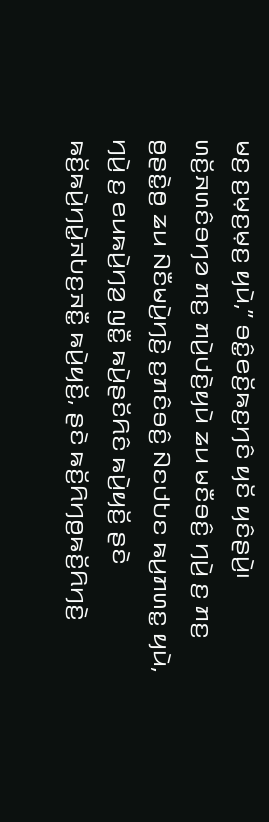ꤗꤢ꤬ ꤢ꤬ꤗ꤫ꤢ꤬ꤗ꤫ꤢ꤬ ꤟꤣꤧ,” ꤋꤢꤨ꤭ꤕꤢꤩ꤬ꤒꤢ꤬ꤚꤢꤨ ꤟꤢꤩ ꤟꤢꤨꤔꤣꤧ꤬꤯
ꤛꤢꤩ꤬ꤏꤛꤢꤨꤋꤚꤤ ꤊꤢ꤬ ꤊꤣꤧ꤬ꤓꤢꤧ꤬ꤟꤣꤧ ꤘꤣ ꤗꤢꤪꤋꤢꤨ꤬ ꤚꤣꤧ꤬ ꤢ꤬ ꤊꤢ꤬ ꤥ꤬ꤔꤢꤧ꤭ꤥ꤬ ꤘꤣ ꤡꤢꤪꤗꤣꤧ꤬ꤚꤢꤧ꤬ ꤢ꤬ꤊꤢꤨꤋꤢꤨ꤬ ꤡꤢꤓꤝꤢ ꤒꤣ꤬ꤊꤛꤢ꤭ ꤟꤣꤧ, ꤚꤣꤧ꤬ ꤢ꤬ ꤕꤣꤒꤣꤧ꤬ꤚꤤ꤬ ꤜꤢꤪ꤭ ꤒꤣꤧ꤬ꤔꤢꤩꤖꤢꤨ ꤒꤣꤧ꤬ꤟꤢꤩ꤬ ꤔꤢꤧ ꤒꤢꤩ꤬ꤒꤣꤧ꤬ꤚꤣꤧ꤭ꤏꤝꤢ꤬ꤏꤢꤪ꤭ ꤒꤣꤧ꤬ꤟꤢꤩ꤬, ꤔꤢꤧ ꤒꤢꤩ꤬ꤖꤚꤥ꤬ꤒꤢꤩ꤬ꤖꤚꤢꤧ꤬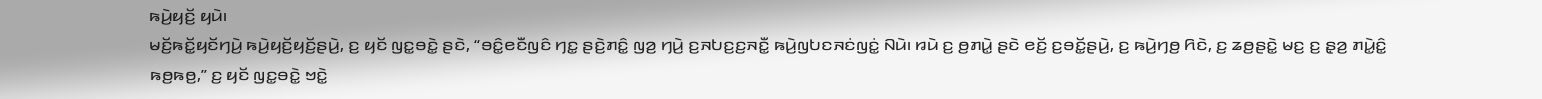ꤒꤣꤧ꤬ꤟꤢꤩ꤬ ꤟꤣꤧ꤯
ꤗꤢꤩ꤬ꤒꤢꤩ꤭ꤟꤢꤩꤚꤣꤧ꤬ ꤒꤣꤧ꤬ꤟꤢꤩ꤬ꤟꤢꤩ꤬ꤔꤣꤧ꤬, ꤢ꤬ ꤟꤢꤩ ꤜꤢ꤭ꤋꤢꤧ꤭ ꤔꤢꤧ, “ꤋꤢꤨ꤭ꤕꤢꤪꤜꤢꤨ ꤚꤢ꤭ ꤔꤢꤧ꤬ꤊꤢꤨ꤭ ꤜꤤ꤬ ꤚꤣꤧ꤬ ꤢ꤬ꤏꤝꤢ꤬ꤢ꤬ꤏꤢꤪ꤭ ꤒꤣꤧ꤬ꤜꤝꤢꤏꤢꤦꤜꤢꤦ꤭ ꤡꤣꤧ꤯ ꤙꤣꤧ ꤢ꤬ ꤥ꤬ꤊꤣꤧ꤭ ꤔꤢꤧ ꤕꤢꤩ꤬ ꤢ꤬ꤋꤢꤩ꤭ꤔꤣꤧ꤬, ꤢ꤬ ꤒꤣꤧ꤬ꤚꤥ꤬ ꤖꤢꤧ, ꤢ꤬ ꤘꤥ꤬ꤔꤢꤧ꤭ ꤗꤢ꤬ ꤢ꤬ ꤔ꤫ꤤ꤬ ꤊꤣꤧ꤭ꤢꤨ꤭ ꤒꤥ꤬ꤒꤥ꤬,” ꤢ꤬ ꤟꤢꤩ ꤜꤢ꤭ꤋꤢꤧ꤭ ꤠꤢꤧ꤭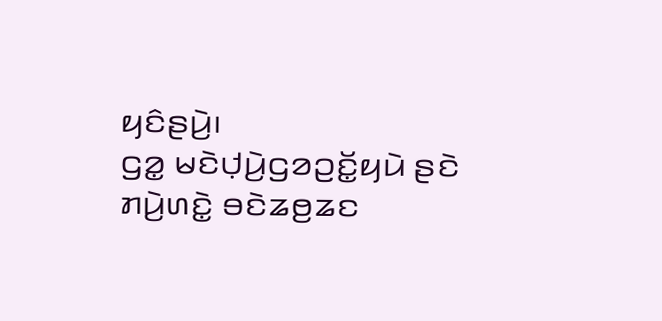ꤟꤢꤨꤔꤣꤧ꤬꤯
ꤞꤤ꤭ ꤗꤢꤧꤓ꤫ꤣꤧ꤬ꤞꤤꤑꤢꤩ꤭ꤟꤣꤧ ꤔꤢꤧ ꤊꤣꤧ꤬ꤛꤢꤧ꤭ ꤋꤢꤧꤘꤥ꤬ꤘꤢ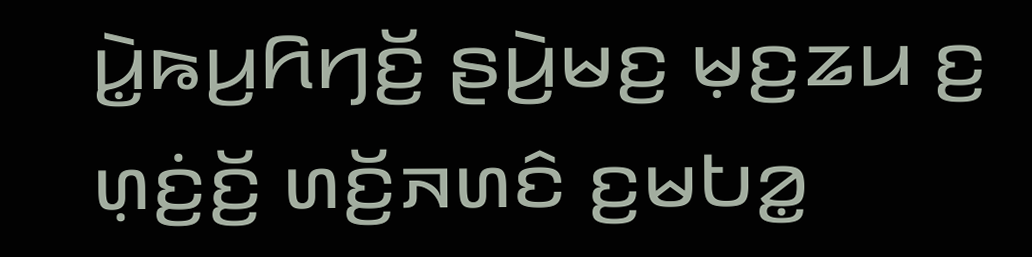ꤣꤧ꤭ꤒꤣ꤬ꤖꤚꤢꤩ꤬ ꤔꤣꤧ꤬ꤗꤢ꤬ ꤗ꤫ꤢ꤬ꤘꤣ ꤢ꤬ ꤛ꤫ꤢꤦ꤬ꤢꤩ꤬ ꤛꤢꤩ꤬ꤏꤛꤢꤨ ꤢ꤬ꤗꤝꤤ꤭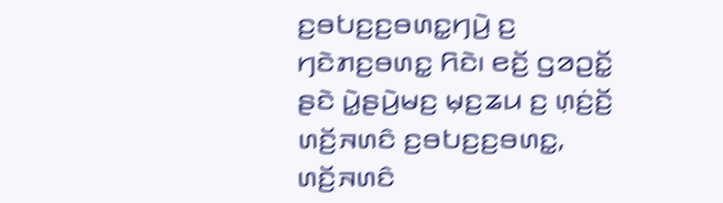ꤢ꤬ꤋꤝꤢ꤬ꤢ꤬ꤋꤛꤢ꤭ꤚꤣꤧ꤬ ꤢ꤬ ꤚꤢꤧꤊꤢ꤬ꤋꤛꤢ꤭ ꤖꤢꤧ꤯ ꤕꤢꤩ꤬ ꤞꤤꤑꤢꤩ꤭ ꤔꤢꤧ ꤣꤧ꤭ꤔꤣꤧ꤬ꤗꤢ꤬ ꤗ꤫ꤢ꤬ꤘꤣ ꤢ꤬ ꤛ꤫ꤢꤦ꤬ꤢꤩ꤬ ꤛꤢꤩ꤬ꤏꤛꤢꤨ ꤢ꤬ꤋꤝꤢ꤬ꤢ꤬ꤋꤛꤢ꤭, ꤛꤢꤩ꤬ꤏꤛꤢꤨ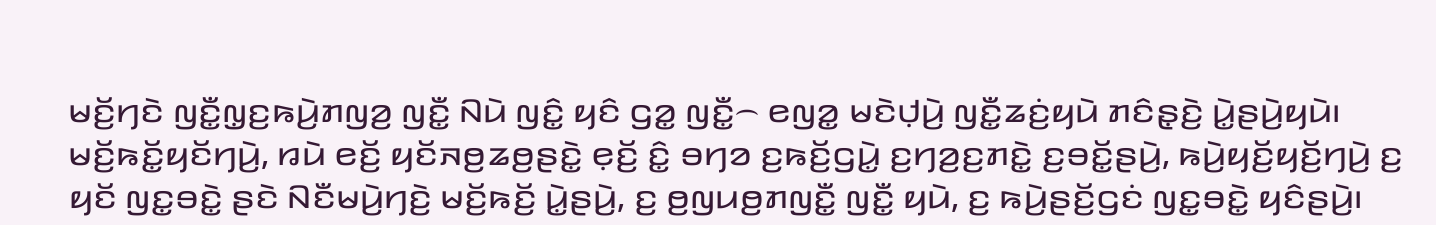ꤗꤢꤩ꤬ꤚꤢꤧ ꤜꤢꤪ꤭ꤜ꤫ꤢ꤬ꤒꤣꤧ꤬ꤊꤜꤤ꤬ ꤜꤢꤪ꤭ ꤡꤣꤧ ꤜꤢꤨ꤭ ꤟꤢꤨ ꤞꤤ꤭ ꤜꤢꤪ꤭꤮ ꤕꤜꤤ꤭ ꤗꤢꤧꤓ꤫ꤣꤧ꤬ ꤜꤢꤪ꤭ꤘꤢꤦ꤬ꤟꤣꤧ ꤊꤢꤨꤔ꤫ꤢꤧ꤬ ꤣꤧ꤭ꤔꤣꤧ꤬ꤟꤣꤧ꤯
ꤗꤢꤩ꤬ꤒꤢꤩ꤭ꤟꤢꤩꤚꤣꤧ꤬, ꤙꤣꤧ ꤕꤢꤩ꤬ ꤟꤢꤩꤏꤥ꤬ꤘꤥ꤬ꤔꤢꤧ꤭ ꤕ꤫ꤢꤩ꤬ ꤢꤨ꤭ ꤋꤚꤤ ꤢ꤬ꤒꤢꤩ꤬ꤞꤣꤧ꤭ ꤢ꤬ꤚꤤ꤬ꤢ꤬ꤊꤢꤧ꤭ ꤢ꤬ꤋꤢꤩ꤭ꤔꤣꤧ꤬, ꤒꤣꤧ꤬ꤟꤢꤩ꤬ꤟꤢꤩ꤬ꤚꤣꤧ꤬ ꤢ꤬ ꤟꤢꤩ ꤜꤢ꤭ꤋꤢꤧ꤭ ꤔꤢꤧ ꤡꤢꤪꤗꤣꤧ꤬ꤚꤢꤧ꤬ ꤗꤢꤩ꤬ꤒꤢꤩ꤬ ꤣꤧ꤭ꤔꤣꤧ꤬, ꤢ꤬ ꤥ꤬ꤜꤣꤥ꤬ꤊꤜꤢꤪ꤭ ꤜꤢꤪ꤭ ꤟꤣꤧ, ꤢ꤬ ꤒꤣꤧ꤬ꤔꤢꤩ꤬ꤞꤢꤦ ꤜꤢ꤭ꤋꤢꤧ꤭ ꤟꤢꤨꤔꤣꤧ꤬꤯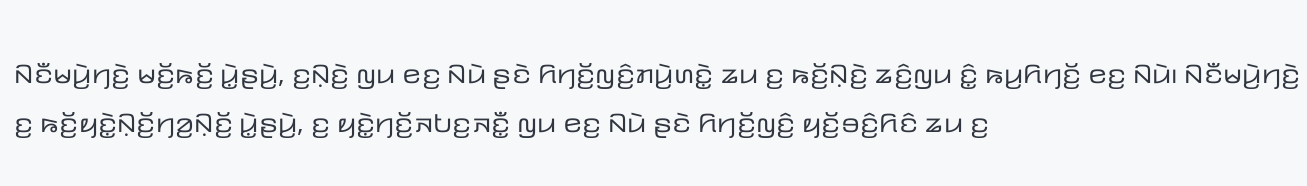ꤡꤢꤪꤗꤣꤧ꤬ꤚꤢꤧ꤬ ꤗꤢꤩ꤬ꤒꤢꤩ꤬ ꤣꤧ꤭ꤔꤣꤧ꤬, ꤢ꤬ꤡ꤫ꤢꤧ꤬ ꤜꤣ ꤕꤢ꤬ ꤡꤣꤧ ꤔꤢꤧ ꤖꤚꤢꤩ꤬ꤜꤢꤨ꤬ꤊꤣꤧ꤬ꤛꤢꤧ꤭ ꤘꤣ ꤢ꤬ ꤒꤢꤩ꤬ꤡ꤫ꤢꤧ꤬ ꤘꤢꤨ꤬ꤜꤣ ꤢꤨ꤭ ꤒꤣ꤬ꤖꤚꤢꤩ꤬ ꤕꤢ꤬ ꤡꤣꤧ꤯ ꤡꤢꤪꤗꤣꤧ꤬ꤚꤢꤧ꤬ ꤢ꤬ ꤒꤢꤩ꤬ꤟꤢꤧ꤭ꤡ꤫ꤢꤩ꤬ꤚꤤ꤬ꤡ꤫ꤢꤩ꤬ ꤣꤧ꤭ꤔꤣꤧ꤬, ꤢ꤬ ꤟꤢꤧ꤭ꤚꤢꤩ꤬ꤏꤝꤢ꤬ꤏꤢꤪ꤭ ꤜꤣ ꤕꤢ꤬ ꤡꤣꤧ ꤔꤢꤧ ꤖꤚꤢꤩ꤬ꤜꤢꤨ꤬ ꤟꤢꤩ꤬ꤋꤢꤨ꤬ꤖꤢꤨ ꤘꤣ ꤢ꤬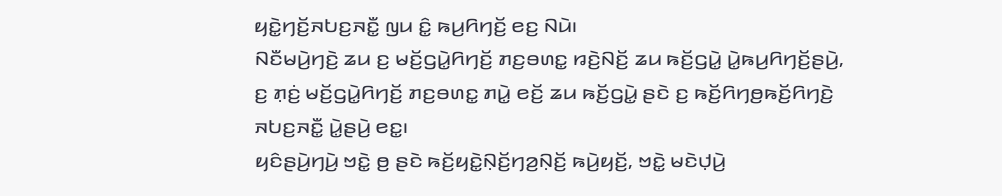ꤟꤢꤧ꤭ꤚꤢꤩ꤬ꤏꤝꤢ꤬ꤏꤢꤪ꤭ ꤜꤣ ꤢꤨ꤭ ꤒꤣ꤬ꤖꤚꤢꤩ꤬ ꤕꤢ꤬ ꤡꤣꤧ꤯
ꤡꤢꤪꤗꤣꤧ꤬ꤚꤢꤧ꤬ ꤘꤣ ꤢ꤬ ꤗꤢꤩ꤬ꤞꤣꤧ꤭ꤖꤚꤢꤩ꤬ ꤊꤢ꤬ꤋꤛꤢ꤭ ꤙꤢꤧ꤬ꤡꤢꤩ꤬ ꤘꤣ ꤒꤢꤩ꤬ꤞꤣꤧ꤭ ꤣꤧ꤭ꤒꤣ꤬ꤖꤚꤢꤩ꤬ꤔꤣꤧ꤬, ꤢ꤬ ꤊ꤫ꤢꤦ꤬ ꤗꤢꤩ꤬ꤞꤣꤧ꤭ꤖꤚꤢꤩ꤬ ꤊꤢ꤬ꤋꤛꤢ꤭ ꤊꤣꤧ꤭ ꤕꤢꤩ꤬ ꤘꤣ ꤒꤢꤩ꤬ꤞꤣꤧ꤭ ꤔꤢꤧ ꤢ꤬ ꤒꤢꤩ꤬ꤖꤚꤥ꤬ꤒꤢꤩ꤬ꤖꤚꤢꤧ꤬ ꤏꤝꤢ꤬ꤏꤢꤪ꤭ ꤣꤧ꤭ꤔꤣꤧ꤬ ꤕꤢ꤭꤯
ꤟꤢꤨꤔꤣꤧ꤬ꤚꤣꤧ꤬ ꤠꤢꤧ꤭ ꤥ꤬ ꤔꤢꤧ ꤒꤢꤩ꤬ꤟꤢꤧ꤭ꤡ꤫ꤢꤩ꤬ꤚꤤ꤬ꤡ꤫ꤢꤩ꤬ ꤒꤣꤧ꤬ꤟꤢꤩ꤬, ꤠꤢꤧ꤭ ꤗꤢꤧꤓ꤫ꤣꤧ꤬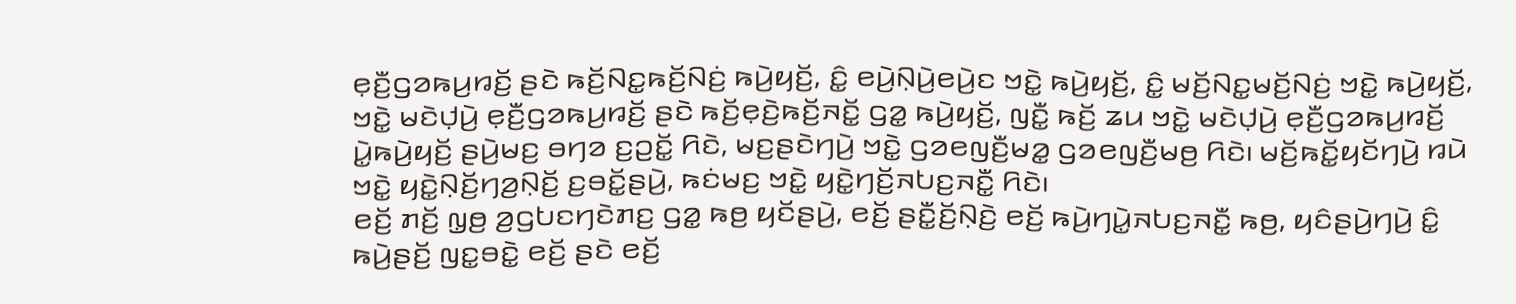ꤕ꤫ꤢꤪ꤬ꤞꤤꤒꤣ꤬ꤙꤢꤩ꤬ ꤔꤢꤧ ꤒꤢꤩ꤬ꤡꤢ꤭ꤒꤢꤩ꤬ꤡꤢꤦ꤬ ꤒꤣꤧ꤬ꤟꤢꤩ꤬, ꤢꤨ꤭ ꤕꤣꤧ꤬ꤡ꤫ꤣꤧ꤬ꤕꤣꤧ꤬ꤢ ꤠꤢꤧ꤭ ꤒꤣꤧ꤬ꤟꤢꤩ꤬, ꤢꤨ꤭ ꤗꤢꤩ꤬ꤡꤢ꤭ꤗꤢꤩ꤬ꤡꤢꤦ꤬ ꤠꤢꤧ꤭ ꤒꤣꤧ꤬ꤟꤢꤩ꤬, ꤠꤢꤧ꤭ ꤗꤢꤧꤓ꤫ꤣꤧ꤬ ꤕ꤫ꤢꤪ꤬ꤞꤤꤒꤣ꤬ꤙꤢꤩ꤬ ꤔꤢꤧ ꤒꤢꤩ꤬ꤕ꤫ꤢꤧ꤬ꤒꤢꤩ꤬ꤏꤢꤩ꤭ ꤞꤤ꤭ ꤒꤣꤧ꤬ꤟꤢꤩ꤬, ꤜꤢꤪ꤭ ꤒꤢꤩ꤬ ꤘꤣ ꤠꤢꤧ꤭ ꤗꤢꤧꤓ꤫ꤣꤧ꤬ ꤕ꤫ꤢꤪ꤬ꤞꤤꤒꤣ꤬ꤙꤢꤩ꤬ ꤣꤧ꤭ꤒꤣꤧ꤬ꤟꤢꤩ꤬ ꤔꤣꤧ꤬ꤗꤢ꤬ ꤋꤚꤤ ꤢ꤬ꤑꤢꤩ꤭ ꤖꤢꤧ, ꤗꤢ꤬ꤔꤢꤧꤚꤣꤧ꤬ ꤠꤢꤧ꤭ ꤞꤤꤕꤜꤢꤪ꤬ꤗꤤ꤭ ꤞꤤꤕꤜꤢꤪ꤬ꤗꤥ꤬ ꤖꤢꤧ꤯ ꤗꤢꤩ꤬ꤒꤢꤩ꤭ꤟꤢꤩꤚꤣꤧ꤬ ꤙꤣꤧ ꤠꤢꤧ꤭ ꤟꤢꤧ꤭ꤡ꤫ꤢꤩ꤬ꤚꤤ꤬ꤡ꤫ꤢꤩ꤬ ꤢ꤬ꤋꤢꤩ꤭ꤔꤣꤧ꤬, ꤒꤢꤦꤗꤢ꤬ ꤠꤢꤧ꤭ ꤟꤢꤧ꤭ꤚꤢꤩ꤬ꤏꤝꤢ꤬ꤏꤢꤪ꤭ ꤖꤢꤧ꤯
ꤕꤢꤩ꤬ ꤊꤢꤩ꤬ ꤜ꤫ꤥ꤬ ꤤ꤬ꤞꤝꤢꤚꤢꤧꤊꤢ꤬ ꤞꤤ꤭ ꤒꤥ꤬ ꤟꤢꤩꤔꤣꤧ꤬, ꤕꤢꤩ꤬ ꤔꤢꤪ꤭ꤢꤩ꤬ꤡ꤫ꤢꤧ꤬ ꤕꤢꤩ꤬ ꤒꤣꤧ꤬ꤚꤣꤧ꤭ꤏꤝꤢ꤬ꤏꤢꤪ꤭ ꤒꤥ꤬, ꤟꤢꤨꤔꤣꤧ꤬ꤚꤣꤧ꤬ ꤢꤨ꤭ ꤒꤣꤧ꤬ꤔꤢꤩ꤬ ꤜꤢ꤭ꤋꤢꤧ꤭ ꤕꤢꤩ꤬ ꤔꤢꤧ ꤕꤢꤩ꤬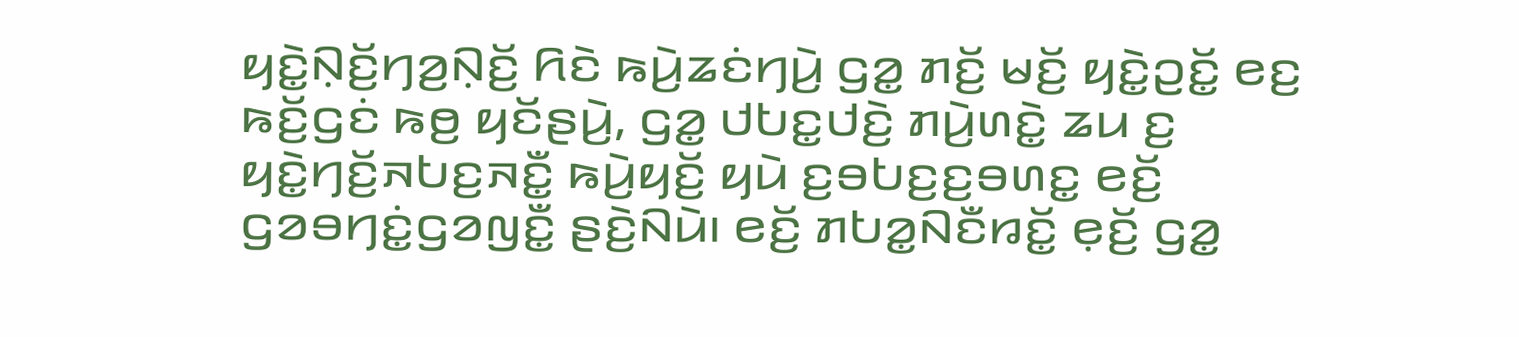ꤟꤢꤧ꤭ꤡ꤫ꤢꤩ꤬ꤚꤤ꤬ꤡ꤫ꤢꤩ꤬ ꤖꤢꤧ ꤒꤣꤧ꤬ꤘꤢꤦꤚꤣꤧ꤬ ꤞꤤ꤭ ꤊꤢꤩ꤬ ꤗꤢꤩ꤬ ꤟꤢꤧ꤭ꤑꤢꤩ꤭ ꤕꤢ꤬ ꤒꤢꤩ꤬ꤞꤢꤦ ꤒꤥ꤬ ꤟꤢꤩꤔꤣꤧ꤬, ꤞꤤ꤭ ꤓꤝꤢ꤭ꤓꤢꤧ꤬ ꤊꤣꤧ꤬ꤛꤢꤧ꤭ ꤘꤣ ꤢ꤬ ꤟꤢꤧ꤭ꤚꤢꤩ꤬ꤏꤝꤢ꤬ꤏꤢꤪ꤭ ꤒꤣꤧ꤬ꤟꤢꤩ꤬ ꤟꤣꤧ ꤢ꤬ꤋꤝꤢ꤬ꤢ꤬ꤋꤛꤢ꤭ ꤕꤢꤩ꤬ ꤞꤤꤋꤚꤢꤦ꤭ꤞꤤꤜꤢꤪ꤭ ꤔꤢꤧ꤬ꤡꤣꤧ꤯ ꤕꤢꤩ꤬ ꤊꤝꤤ꤭ꤡꤢꤪꤙꤢꤩ꤭ ꤕ꤫ꤢꤩ꤬ ꤞꤤ꤭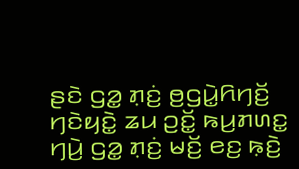ꤔꤢꤧ ꤞꤤ꤭ ꤊ꤫ꤢꤦ꤬ ꤥ꤬ꤞꤣꤧ꤭ꤖꤚꤢꤩ꤬ ꤚꤢꤧꤟꤢꤧ꤭ ꤘꤣ ꤑꤢꤩ꤭ ꤒꤣ꤬ꤊꤛꤢ꤭ ꤚꤣꤧ꤬ ꤞꤤ꤭ ꤊ꤫ꤢꤦ꤬ ꤗꤢꤩ꤬ ꤕꤢ꤬ ꤒ꤫ꤢꤧ꤬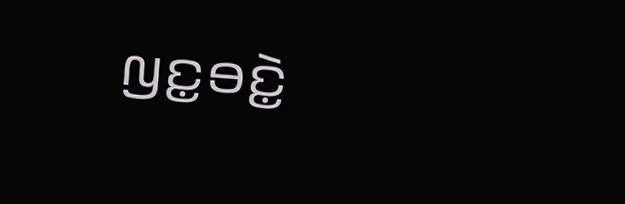ꤜꤢ꤭ꤋꤢꤧ꤭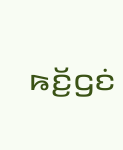ꤒꤢꤩ꤬ꤞꤢꤦ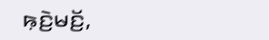ꤒ꤫ꤢꤧ꤬ꤗꤢꤩ꤬,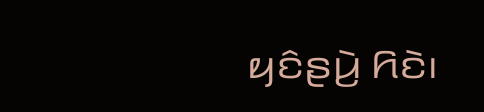ꤟꤢꤨꤔꤣꤧ꤬ ꤖꤢꤧ꤯